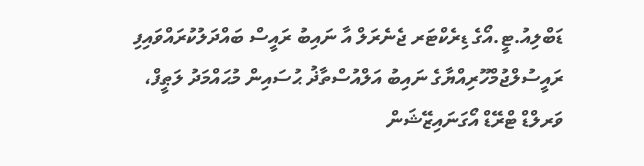ޑަބްލިއު.ޓީ.އޯގެ ޑިރެކްޓަރ ޖެނެރަލް އާ ނައިބު ރައީސް ބައްދަލުކުރައްވައިފި
ރައީސުލްޖުމްހޫރިއްޔާގެ ނައިބު އަލްއުސްތާޛު ޙުސައިން މުޙައްމަދު ލަޠީފް، ވަރލްޑް ޓްރޭޑް އޯގަނައިޒޭޝަން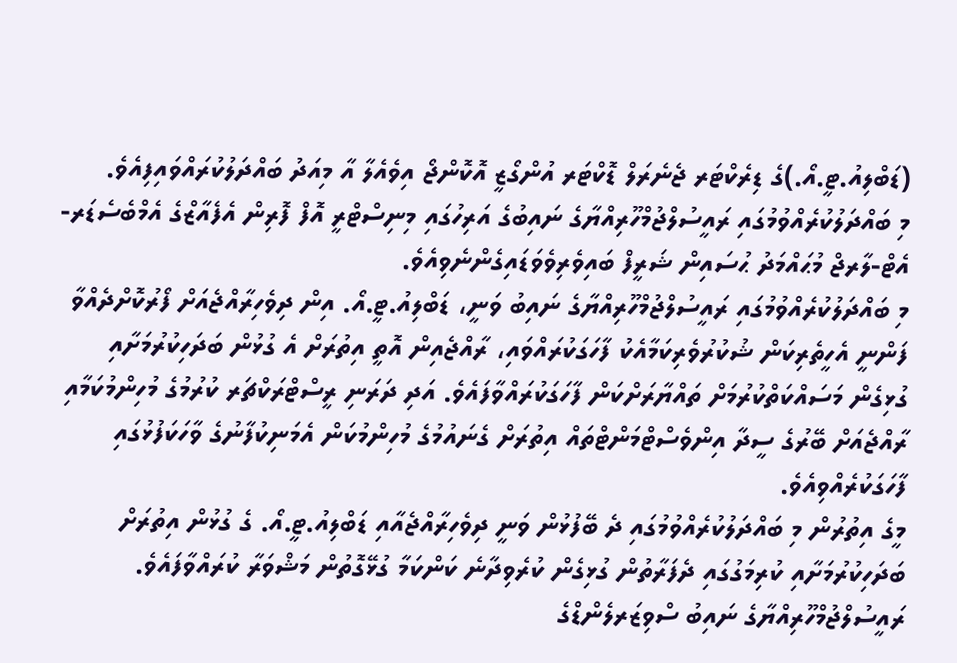(ޑަބްލިއު.ޓީ.އޯ.)ގެ ޑިރެކްޓަރ ޖެނެރަލް ޑޮކްޓަރ އުންގޯޒީ އޮކޮންޖޯ އިވެއެލާ އާ މިއަދު ބައްދަލުކުރައްވައިފިއެވެ.
މި ބައްދަލުކުރެއްވުމުގައި ރައީސުލްޖުމްހޫރިއްޔާގެ ނައިބުގެ އަރިހުގައި މިނިސްޓްރީ އޮފް ފޮރިން އެފެއާޒްގެ އެމްބެސެޑަރ-އެޓް-ލާރޖް މުޙައްމަދު ޙުސައިން ޝަރީފް ބައިވެރިވެވަޑައިގެންނެވިއެވެ.
މި ބައްދަލުކުރެއްވުމުގައި ރައީސުލްޖުމްހޫރިއްޔާގެ ނައިބު ވަނީ، ޑަބްލިއު.ޓީ.އޯ. އިން ދިވެހިރާއްޖެއަށް ފޯރުކޮށްދެއްވާ ފަންނީ އެހީތެރިކަން ޝުކުރުވެރިކަމާއެކު ފާހަގަކުރައްވައި، ރާއްޖެއިން އޮތީ އިތުރަށް އެ ގުޅުން ބަދަހިކުރުމަށާއި ގުޅިގެން މަސައްކަތްކުރުމަށް ތައްޔާރަށްކަން ފާހަގަކުރައްވާފައެވެ. އަދި ދަރަނި ރީސްޓްރަކްޗަރ ކުރުމުގެ މުހިންމުކަމާއި ރާއްޖެއަށް ބޭރުގެ ސީދާ އިންވެސްޓްމަންޓްތައް އިތުރަށް ގެނައުމުގެ މުހިންމުކަން އެމަނިކުފާނުގެ ވާހަކަފުޅުގައި ފާހަގަކުރެއްވިއެވެ.
މީގެ އިތުރުން މި ބައްދަލުކުރެއްވުމުގައި ދެ ބޭފުޅުން ވަނީ ދިވެހިރާއްޖެއާއި ޑަބްލިއު.ޓީ.އޯ. ގެ ގުޅުން އިތުރަށް ބަދަހިކުރުމަށާއި ކުރިމަގުގައި ދެފަރާތުން ގުޅިގެން ކުރެވިދާނެ ކަންކަމާ ގުޅޭގޮތުން މަޝްވަރާ ކުރައްވާފައެވެ.
ރައީސުލްޖުމްހޫރިއްޔާގެ ނައިބު ސްވިޒަރލެންޑްގެ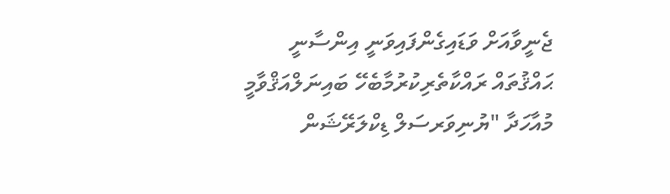ޖެނީވާއަށް ވަޑައިގެންފައިވަނީ އިންސާނީ ޙައްޤުތައް ރައްކާތެރިކުރުމާބެހޭ ބައިނަލްއަޤްވާމީ މުއާހަދާ "ޔުނިވަރސަލް ޑިކްލަރޭޝަން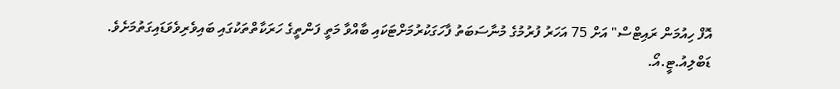އޮފް ހިއުމަން ރައިޓްސް" އަށް 75 އަހަރު ފުރުމުގެ މުނާސަބަތު ފާހަގަކުރުމަށްޓަކައި ބާއްވާ މަތީ ފަންތީގެ ހަރަކާތްތަކުގައި ބައިވެރިވެވަޑައިގަތުމަށެވެ.
ޑަބްލިއު.ޓީ.އޯ.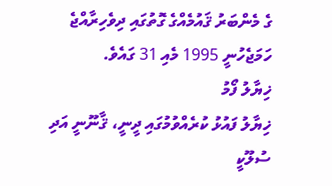ގެ މެންބަރު ޤައުމެއްގެ ގޮތުގައި ދިވެހިރާއްޖެ ހަމަޖެހުނީ 1995 މެއި 31 ގައެވެ.
ޚިޔާލު ފޯމު
ޚިޔާލު ފައުޅު ކުރެއްވުމުގައި ދީނީ، ޤާނޫނީ އަދި ސުލޫކީ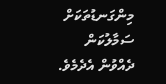މިންގަނޑުތަކަށް ސަމާލުކަން ދެއްވުން އެދެމެވެ.